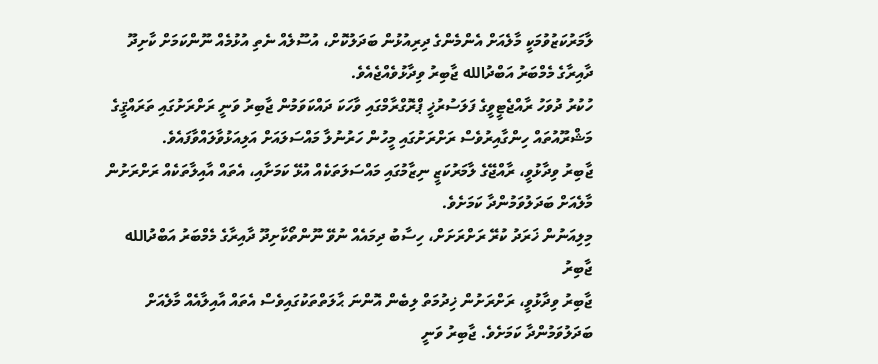ލާމަރުކަޒުވުމަކީ މާލެއަށް އެންމެންގެ ދިރިއުޅުން ބަދަލުކޮށް، އުސޫލެއް ނެތި އުޅުމެއް ނޫންކަމަށް ކާށިދޫ ދާއިރާގެ މެމްބަރު އަބްދުالله ޖާބިރު ވިދާޅުވެއްޖެއެވެ.
ހުކުރު ދުވަހު ރާއްޖެޓީވީގެ ފަލަސުރުޚީ ޕްރޮގްރާމްގައި ވާހަކަ ދައްކަވަމުން ޖާބިރު ވަނީ ރަށްރަށުގައި ތަރައްޤީގެ މަޝްރޫއުތައް ހިންގާއިރުވެސް ރަށްރަށުގައި މީހުން ހަރުނުލާ މައްސަލައަށް އަލިއަޅުވާލައްވާފައެވެ.
ޖާބިރު ވިދާޅުވީ، ރާއްޖޭގެ ލާމަރުކަޒީ ނިޒާމުގައި މައްސަލަތަކެއް އުޅޭ ކަމަށާއި، އެތައް އާއިލާތަކެއް ރަށްރަށުން މާލެއަށް ބަދަލުވަމުންދާ ކަމަށެވެ.
މިލިއަނުން ޚަރަދު ކުރޭ ރަށްރަށަށް، ހިސާބު ދިމައެއް ނުވޭ ނޫންތޯކާށިދޫ ދާއިރާގެ މެމްބަރު އަބްދުالله ޖާބިރު
ޖާބިރު ވިދާޅުވީ، ރަށްރަށުން ޚިދުމަތް ލިބެން އޮންނަ ޙާލަތްތަކުގައިވެސް އެތައް އާއިލާއެއް މާލެއަށް ބަދަލުވަމުންދާ ކަމަށެވެ. ޖާބިރު ވަނީ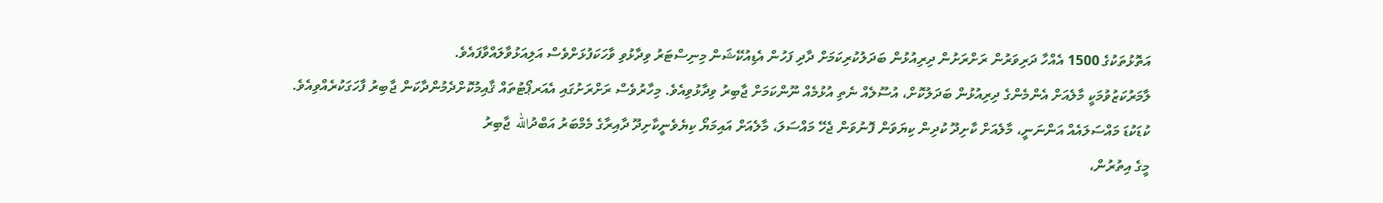އަތޮޅުތަކުގެ 1500 އެއްހާ ދަރިވަރުން ރަށްރަށުން ދިރިއުޅުން ބަދަލުކުރިކަމަށް ދާދި ފަހުން އެޑިއުކޭޝަން މިނިސްޓަރު ވިދާޅުވި ވާހަކަފުޅަށްވެސް އަލިއަޅުވާލައްވާފައެވެ.
ލާމަރުކަޒުވުމަކީ މާލެއަށް އެންމެންގެ ދިރިއުޅުން ބަދަލުކޮށް، އުސޫލެއް ނެތި އުޅުމެއް ނޫންކަމަށް ޖާބިރު ވިދާޅުވިއެވެ. މިހާރުވެސް ރަށްރަށުގައި އެއަރޕޯޓުތައް ޤާއިމުކޮށްދެމުންދާކަން ޖާބިރު ފާހަގަކުރެއްވިއެވެ.
ކުޑަކުޑަ މައްސަލައެއް އަންނަނީ، މާލެއަށް ކާށިދޫ ކުދިން ކިޔަވަން ފޮނުވަން ޖެހޭ މައްސަލަ، މާލެއަށް އައިމަޔޯ ކިޔެވެނީކާށިދޫ ދާއިރާގެ މެމްބަރު އަބްދުالله ޖާބިރު
މީގެ އިތުރުން،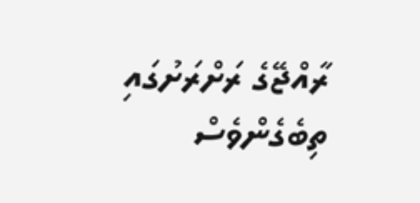ރާއްޖޭގެ ރަށްރަށުގައި ތިބެގެންވެސް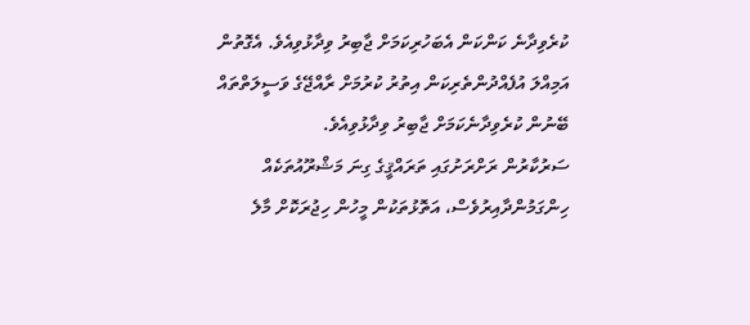ކުރެވިދާނެ ކަންކަން އެބަހުރިކަމަށް ޖާބިރު ވިދާޅުވިއެވެ. އެގޮތުން އަމިއްލަ އުފެއްދުންތެރިކަން އިތުރު ކުރުމަށް ރާއްޖޭގެ ވަސީލަތްތައް ބޭނުން ކުރެވިދާނެކަމަށް ޖާބިރު ވިދާޅުވިއެވެ.
ސަރުކާރުން ރަށްރަށުގައި ތަރައްޤީގެ ގިނަ މަޝްރޫއުތަކެއް ހިންގަމުންދާއިރުވެސް، އަތޮޅުތަކުން މީހުން ހިޖުރަކޮށް މާލެ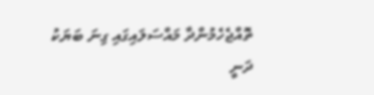ތޮއްޖެހެމުންދާ މައްސަލައިގައި ގިނަ ބަޔަކު ދަނީ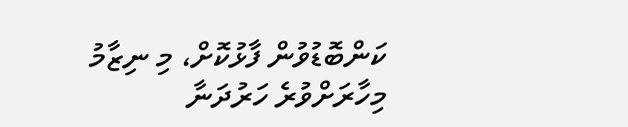ކަންބޮޑުވުން ފާޅުކޮށް، މި ނިޒާމު މިހާރަށްވުރެ ހަރުދަނާ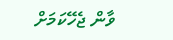ވާން ޖެހޭކަމަށް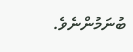ބުނަމުންނެވެ.